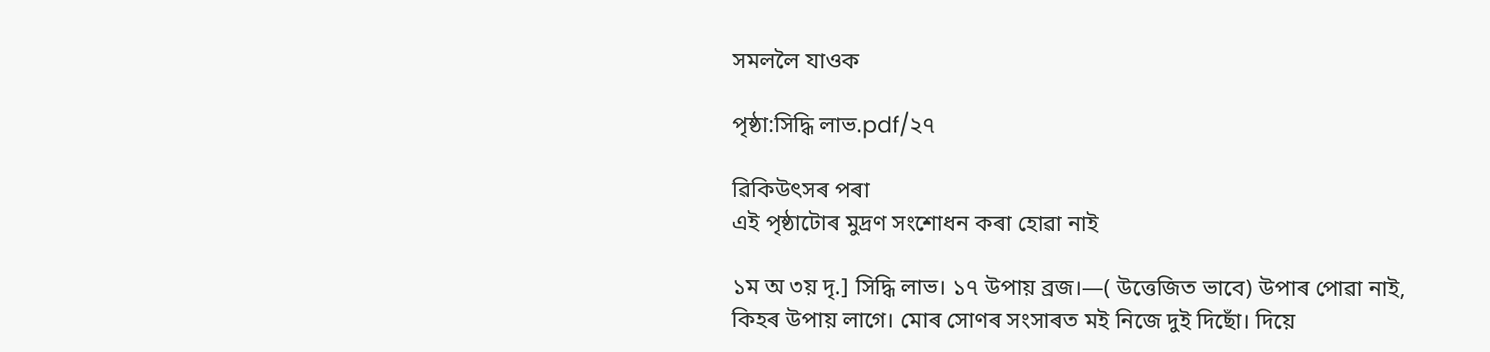সমললৈ যাওক

পৃষ্ঠা:সিদ্ধি লাভ.pdf/২৭

ৱিকিউৎসৰ পৰা
এই পৃষ্ঠাটোৰ মুদ্ৰণ সংশোধন কৰা হোৱা নাই

১ম অ ৩য় দৃ.] সিদ্ধি লাভ। ১৭ উপায় ব্ৰজ।—( উত্তেজিত ভাবে) উপাৰ পোৱা নাই, কিহৰ উপায় লাগে। মোৰ সোণৰ সংসাৰত মই নিজে দুই দিছোঁ। দিয়ে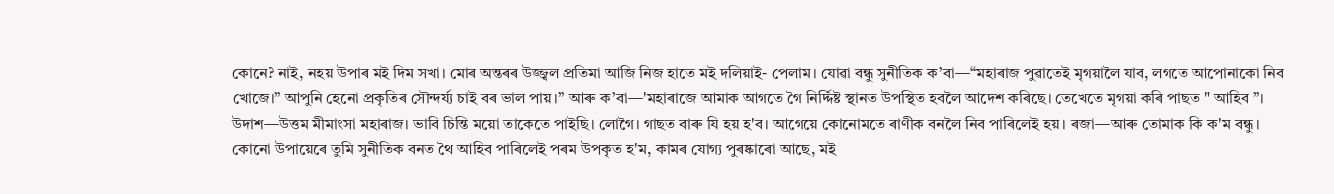কোনে? নাই, নহয় উপাৰ মই দিম সখা। মোৰ অন্তৰৰ উজ্জ্বল প্ৰতিমা আজি নিজ হাতে মই দলিয়াই- পেলাম। যোৱা বন্ধু সুনীতিক ক’বা—“মহাৰাজ পুৱাতেই মৃগয়ালৈ যাব, লগতে আপোনাকো নিব খোজে।” আপুনি হেনো প্ৰকৃতিৰ সৌন্দৰ্য্য চাই বৰ ভাল পায়।” আৰু ক’বা—'মহাৰাজে আমাক আগতে গৈ নিৰ্দ্দিষ্ট স্থানত উপস্থিত হবলৈ আদেশ কৰিছে। তেখেতে মৃগয়া কৰি পাছত " আহিব ”। উদাশ—উত্তম মীমাংসা মহাৰাজ। ভাবি চিন্তি ময়ো তাকেতে পাইছি। লোগৈ। গাছত বাৰু যি হয় হ'ব। আগেয়ে কোনোমতে ৰাণীক বনলৈ নিব পাৰিলেই হয়। ৰজা—আৰু তোমাক কি ক'ম বন্ধু। কোনো উপায়েৰে তুমি সুনীতিক বনত থৈ আহিব পাৰিলেই পৰম উপকৃত হ'ম, কামৰ যোগ্য পুৰষ্কাৰো আছে, মই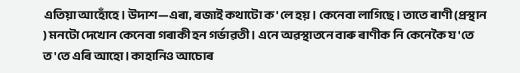এতিয়া আহোঁহে। উদাশ—এৰা, ৰজাই কথাটো ক'লে হয়। কেনেবা লাগিছে। তাতে ৰাণী (প্ৰস্থান ) মনটো দেখোন কেনেবা গৰাকী হন গৰ্ভাৱতী। এনে অৱস্থাতনে বাৰু ৰাণীক নি কেনেকৈ য'তে ত'তে এৰি আহো। কাহানিও আচোৰ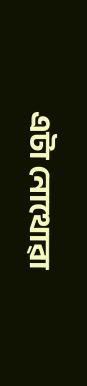এটা নোথোৱা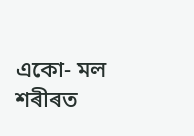একো- মল শৰীৰত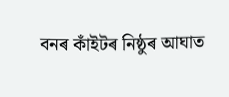বনৰ কাঁইটৰ নিষ্ঠুৰ আঘাত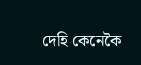দেহি কেনেকৈ